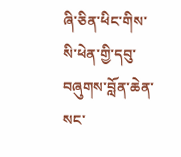ཞི་ཅིན་ཕིང་གིས་སི་ཕེན་གྱི་དབུ་བཞུགས་བློན་ཆེན་སང་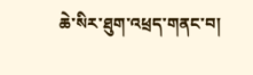ཆེ་སིར་ཐུག་འཕྲད་གནང་བ།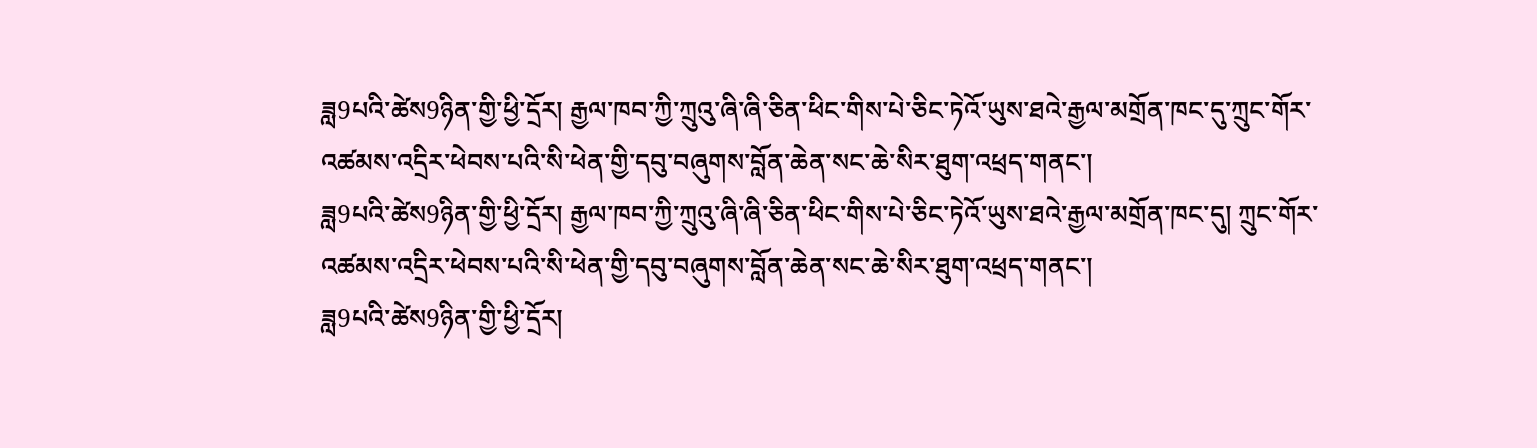ཟླ9པའི་ཚེས9ཉིན་གྱི་ཕྱི་དྲོར། རྒྱལ་ཁབ་ཀྱི་ཀྲུའུ་ཞི་ཞི་ཅིན་ཕིང་གིས་པེ་ཅིང་ཏེའོ་ཡུས་ཐའེ་རྒྱལ་མགྲོན་ཁང་དུ་ཀྲུང་གོར་འཚམས་འདྲིར་ཕེབས་པའི་སི་ཕེན་གྱི་དབུ་བཞུགས་བློན་ཆེན་སང་ཆེ་སིར་ཐུག་འཕྲད་གནང་།
ཟླ9པའི་ཚེས9ཉིན་གྱི་ཕྱི་དྲོར། རྒྱལ་ཁབ་ཀྱི་ཀྲུའུ་ཞི་ཞི་ཅིན་ཕིང་གིས་པེ་ཅིང་ཏེའོ་ཡུས་ཐའེ་རྒྱལ་མགྲོན་ཁང་དུ། ཀྲུང་གོར་འཚམས་འདྲིར་ཕེབས་པའི་སི་ཕེན་གྱི་དབུ་བཞུགས་བློན་ཆེན་སང་ཆེ་སིར་ཐུག་འཕྲད་གནང་།
ཟླ9པའི་ཚེས9ཉིན་གྱི་ཕྱི་དྲོར།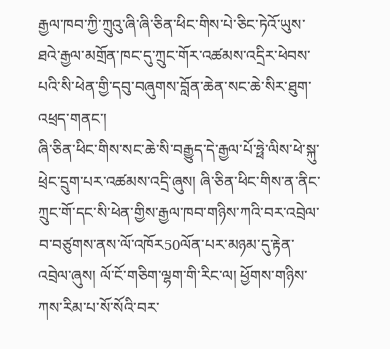རྒྱལ་ཁབ་ཀྱི་ཀྲུའུ་ཞི་ཞི་ཅིན་ཕིང་གིས་པེ་ཅིང་ཏེའོ་ཡུས་ཐའེ་རྒྱལ་མགྲོན་ཁང་དུ་ཀྲུང་གོར་འཚམས་འདྲིར་ཕེབས་པའི་སི་ཕེན་གྱི་དབུ་བཞུགས་བློན་ཆེན་སང་ཆེ་སིར་ཐུག་འཕྲད་གནང་།
ཞི་ཅིན་ཕིང་གིས་སང་ཆེ་སི་བརྒྱུད་དེ་རྒྱལ་པོ་ཧྥེ་ལིས་ཕེ་སྐུ་ཕྲེང་དྲུག་པར་འཚམས་འདྲི་ཞུས། ཞི་ཅིན་ཕིང་གིས་ན་ནིང་ཀྲུང་གོ་དང་སི་ཕེན་གྱིས་རྒྱལ་ཁབ་གཉིས་ཀའི་བར་འབྲེལ་བ་བཙུགས་ནས་ལོ་འཁོར50ལོན་པར་མཉམ་དུ་རྟེན་འབྲེལ་ཞུས། ལོ་ངོ་གཅིག་ལྷག་གི་རིང་ལ། ཕྱོགས་གཉིས་ཀས་རིམ་པ་སོ་སོའི་བར་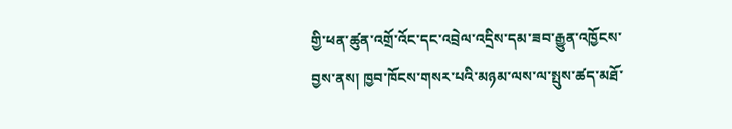གྱི་ཕན་ཚུན་འགྲོ་འོང་དང་འབྲེལ་འདྲིས་དམ་ཟབ་རྒྱུན་འཁྱོངས་བྱས་ནས། ཁྱབ་ཁོངས་གསར་པའི་མཉམ་ལས་ལ་སྤུས་ཚད་མཐོ་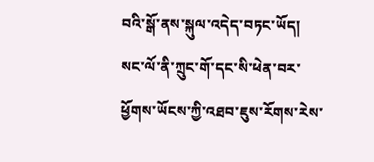བའི་སྒོ་ནས་སྐུལ་འདེད་བཏང་ཡོད། སང་ལོ་ནི་ཀྲུང་གོ་དང་སི་ཕེན་བར་ཕྱོགས་ཡོངས་ཀྱི་འཐབ་ཇུས་རོགས་རེས་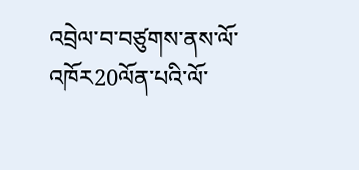འབྲེལ་བ་བཙུགས་ནས་ལོ་འཁོར20ལོན་པའི་ལོ་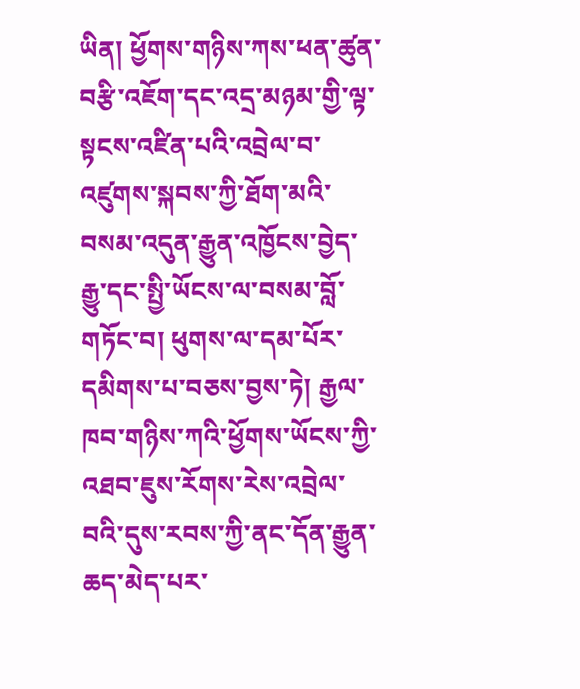ཡིན། ཕྱོགས་གཉིས་ཀས་ཕན་ཚུན་བརྩི་འཇོག་དང་འདྲ་མཉམ་གྱི་ལྟ་སྟངས་འཛིན་པའི་འབྲེལ་བ་འཛུགས་སྐབས་ཀྱི་ཐོག་མའི་བསམ་འདུན་རྒྱུན་འཁྱོངས་བྱེད་རྒྱུ་དང་སྤྱི་ཡོངས་ལ་བསམ་བློ་གཏོང་བ། ཕུགས་ལ་དམ་པོར་དམིགས་པ་བཅས་བྱས་ཏེ། རྒྱལ་ཁབ་གཉིས་ཀའི་ཕྱོགས་ཡོངས་ཀྱི་འཐབ་ཇུས་རོགས་རེས་འབྲེལ་བའི་དུས་རབས་ཀྱི་ནང་དོན་རྒྱུན་ཆད་མེད་པར་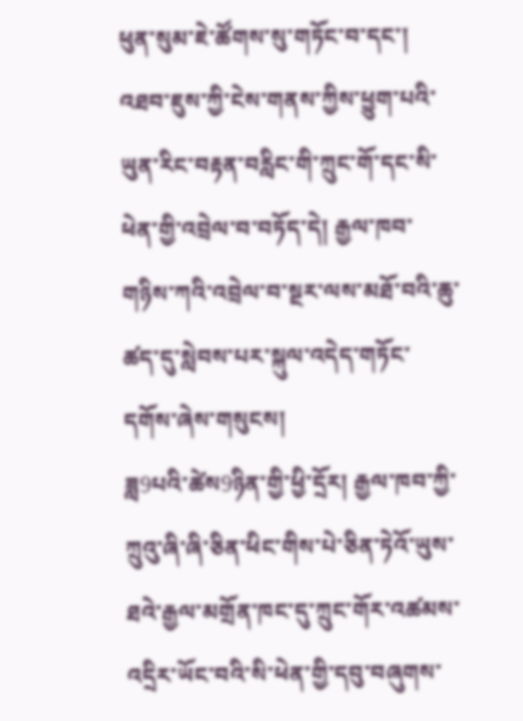ཕུན་སུམ་ཇེ་ཚོགས་སུ་གཏོང་བ་དང་། འཐབ་ཇུས་ཀྱི་ངེས་གནས་ཀྱིས་ཕྱུག་པའི་ཡུན་རིང་བརྟན་བརླིང་གི་ཀྲུང་གོ་དང་སི་ཕེན་གྱི་འབྲེལ་བ་བཏོད་དེ། རྒྱལ་ཁབ་གཉིས་ཀའི་འབྲེལ་བ་སྔར་ལས་མཐོ་བའི་ཆུ་ཚད་དུ་སླེབས་པར་སྐུལ་འདེད་གཏོང་དགོས་ཞེས་གསུངས།
ཟླ9པའི་ཚེས9ཉིན་གྱི་ཕྱི་དྲོར། རྒྱལ་ཁབ་ཀྱི་ཀྲུའུ་ཞི་ཞི་ཅིན་ཕིང་གིས་པེ་ཅིན་ཏེའོ་ཡུས་ཐའེ་རྒྱལ་མགྲོན་ཁང་དུ་ཀྲུང་གོར་འཚམས་འདྲིར་ཡོང་བའི་སི་ཕེན་གྱི་དབུ་བཞུགས་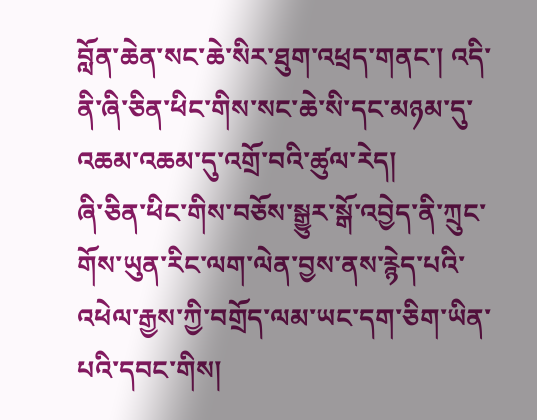བློན་ཆེན་སང་ཆེ་སིར་ཐུག་འཕྲད་གནང་། འདི་ནི་ཞི་ཅིན་ཕིང་གིས་སང་ཆེ་སི་དང་མཉམ་དུ་འཆམ་འཆམ་དུ་འགྲོ་བའི་ཚུལ་རེད།
ཞི་ཅིན་ཕིང་གིས་བཅོས་སྒྱུར་སྒོ་འབྱེད་ནི་ཀྲུང་གོས་ཡུན་རིང་ལག་ལེན་བྱས་ནས་རྙེད་པའི་འཕེལ་རྒྱས་ཀྱི་བགྲོད་ལམ་ཡང་དག་ཅིག་ཡིན་པའི་དབང་གིས།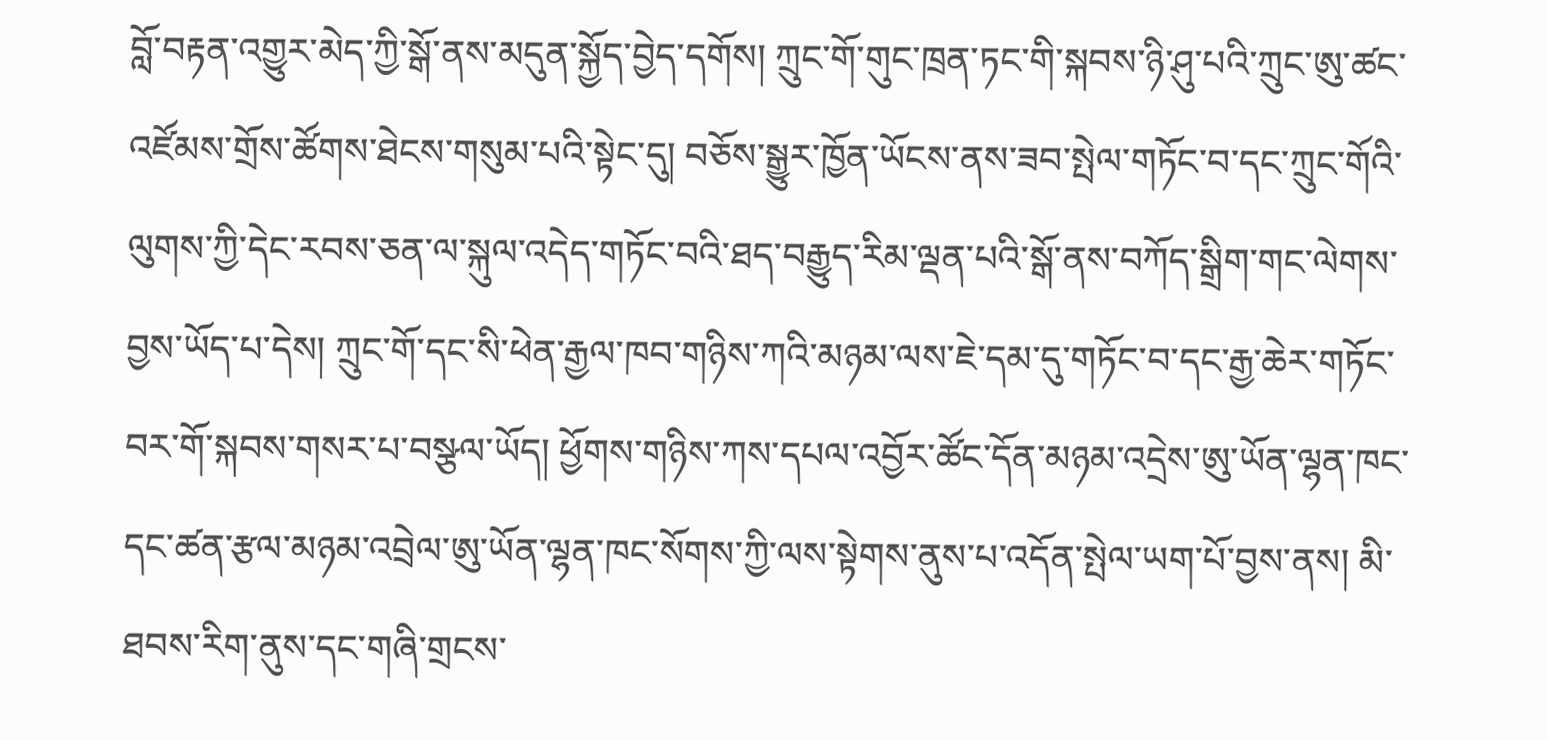བློ་བརྟན་འགྱུར་མེད་ཀྱི་སྒོ་ནས་མདུན་སྐྱོད་བྱེད་དགོས། ཀྲུང་གོ་གུང་ཁྲན་ཏང་གི་སྐབས་ཉི་ཤུ་པའི་ཀྲུང་ཨུ་ཚང་འཛོམས་གྲོས་ཚོགས་ཐེངས་གསུམ་པའི་སྟེང་དུ། བཅོས་སྒྱུར་ཁྱོན་ཡོངས་ནས་ཟབ་སྤེལ་གཏོང་བ་དང་ཀྲུང་གོའི་ལུགས་ཀྱི་དེང་རབས་ཅན་ལ་སྐུལ་འདེད་གཏོང་བའི་ཐད་བརྒྱུད་རིམ་ལྡན་པའི་སྒོ་ནས་བཀོད་སྒྲིག་གང་ལེགས་བྱས་ཡོད་པ་དེས། ཀྲུང་གོ་དང་སི་ཕེན་རྒྱལ་ཁབ་གཉིས་ཀའི་མཉམ་ལས་ཇེ་དམ་དུ་གཏོང་བ་དང་རྒྱ་ཆེར་གཏོང་བར་གོ་སྐབས་གསར་པ་བསྩལ་ཡོད། ཕྱོགས་གཉིས་ཀས་དཔལ་འབྱོར་ཚོང་དོན་མཉམ་འདྲེས་ཨུ་ཡོན་ལྷན་ཁང་དང་ཚན་རྩལ་མཉམ་འབྲེལ་ཨུ་ཡོན་ལྷན་ཁང་སོགས་ཀྱི་ལས་སྟེགས་ནུས་པ་འདོན་སྤེལ་ཡག་པོ་བྱས་ནས། མི་ཐབས་རིག་ནུས་དང་གཞི་གྲངས་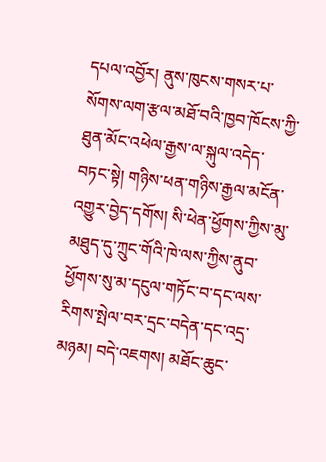དཔལ་འབྱོར། ནུས་ཁུངས་གསར་པ་སོགས་ལག་རྩལ་མཐོ་བའི་ཁྱབ་ཁོངས་ཀྱི་ཐུན་མོང་འཕེལ་རྒྱས་ལ་སྐུལ་འདེད་བཏང་སྟེ། གཉིས་ཕན་གཉིས་རྒྱལ་མངོན་འགྱུར་བྱེད་དགོས། སི་ཕེན་ཕྱོགས་ཀྱིས་མུ་མཐུད་དུ་ཀྲུང་གོའི་ཁེ་ལས་ཀྱིས་ནུབ་ཕྱོགས་སུ་མ་དངུལ་གཏོང་བ་དང་ལས་རིགས་སྤེལ་བར་དྲང་བདེན་དང་འདྲ་མཉམ། བདེ་འཇགས། མཐོང་ཆུང་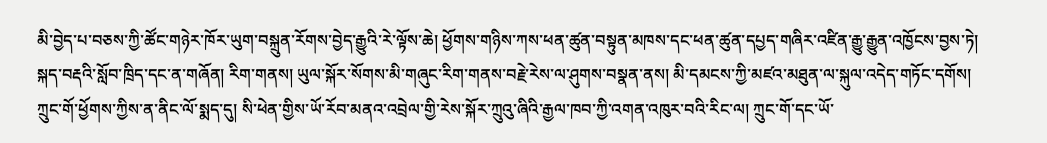མི་བྱེད་པ་བཅས་ཀྱི་ཚོང་གཉེར་ཁོར་ཡུག་བསྐྲུན་རོགས་བྱེད་རྒྱུའི་རེ་ལྟོས་ཆེ། ཕྱོགས་གཉིས་ཀས་ཕན་ཚུན་བསྟུན་མཁས་དང་ཕན་ཚུན་དཔྱད་གཞིར་འཛིན་རྒྱུ་རྒྱུན་འཁྱོངས་བྱས་ཏེ། སྐད་བརྡའི་སློབ་ཁྲིད་དང་ན་གཞོན། རིག་གནས། ཡུལ་སྐོར་སོགས་མི་གཞུང་རིག་གནས་བརྗེ་རེས་ལ་ཤུགས་བསྣན་ནས། མི་དམངས་ཀྱི་མཛའ་མཐུན་ལ་སྐུལ་འདེད་གཏོང་དགོས། ཀྲུང་གོ་ཕྱོགས་ཀྱིས་ན་ནིང་ལོ་སྨད་དུ། སི་ཕེན་གྱིས་ཡོ་རོབ་མནའ་འབྲེལ་གྱི་རེས་སྐོར་ཀྲུའུ་ཞིའི་རྒྱལ་ཁབ་ཀྱི་འགན་འཁུར་བའི་རིང་ལ། ཀྲུང་གོ་དང་ཡོ་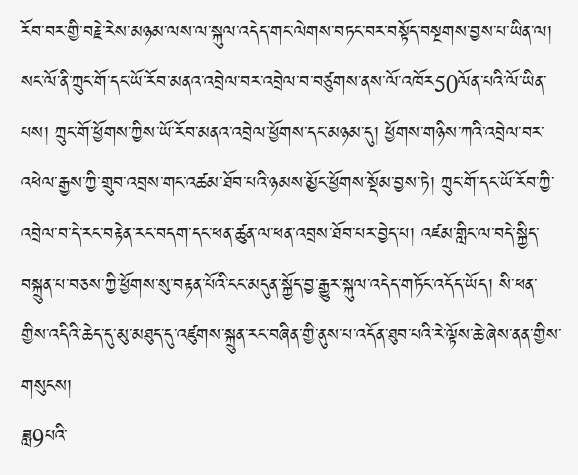རོབ་བར་གྱི་བརྗེ་རེས་མཉམ་ལས་ལ་སྐུལ་འདེད་གང་ལེགས་བཏང་བར་བསྟོད་བསྔགས་བྱས་པ་ཡིན་ལ།  སང་ལོ་ནི་ཀྲུང་གོ་དང་ཡོ་རོབ་མནའ་འབྲེལ་བར་འབྲེལ་བ་བཙུགས་ནས་ལོ་འཁོར50ལོན་པའི་ལོ་ཡིན་པས། ཀྲུང་གོ་ཕྱོགས་ཀྱིས་ཡོ་རོབ་མནའ་འབྲེལ་ཕྱོགས་དང་མཉམ་དུ། ཕྱོགས་གཉིས་ཀའི་འབྲེལ་བར་འཕེལ་རྒྱས་ཀྱི་གྲུབ་འབྲས་གང་འཚམ་ཐོབ་པའི་ཉམས་མྱོང་ཕྱོགས་སྡོམ་བྱས་ཏེ། ཀྲུང་གོ་དང་ཡོ་རོབ་ཀྱི་འབྲེལ་བ་དེ་རང་བརྟེན་རང་བདག་དང་ཕན་ཚུན་ལ་ཕན་འབྲས་ཐོབ་པར་བྱེད་པ། འཛམ་གླིང་ལ་བདེ་སྐྱིད་བསྐྲུན་པ་བཅས་ཀྱི་ཕྱོགས་སུ་བརྟན་པོའི་ངང་མདུན་སྐྱོད་བྱ་རྒྱུར་སྐུལ་འདེད་གཏོང་འདོད་ཡོད། སི་ཕན་གྱིས་འདིའི་ཆེད་དུ་མུ་མཐུད་དུ་འཛུགས་སྐྲུན་རང་བཞིན་གྱི་ནུས་པ་འདོན་ཐུབ་པའི་རེ་ལྟོས་ཆེ་ཞེས་ནན་གྱིས་གསུངས།
ཟླ9པའི་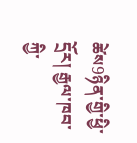ཚེས9ཉིན་གྱི་ཕྱི་དྲོར། རྒྱལ་ཁབ་ཀྱི་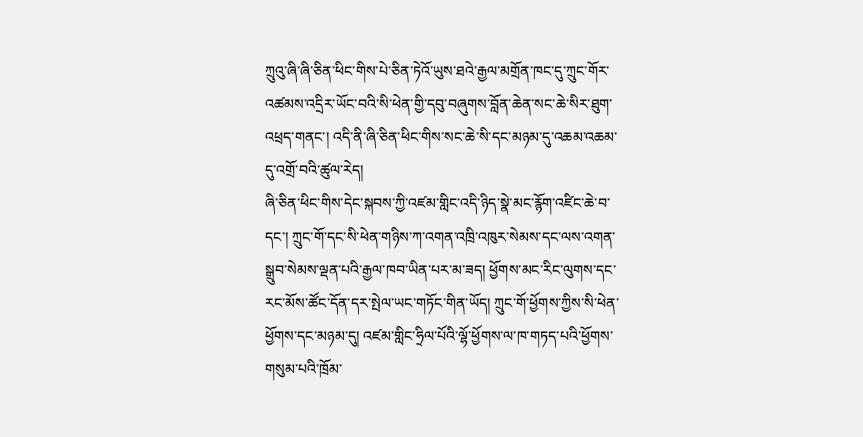ཀྲུའུ་ཞི་ཞི་ཅིན་ཕིང་གིས་པེ་ཅིན་ཏེའོ་ཡུས་ཐའེ་རྒྱལ་མགྲོན་ཁང་དུ་ཀྲུང་གོར་འཚམས་འདྲིར་ཡོང་བའི་སི་ཕེན་གྱི་དབུ་བཞུགས་བློན་ཆེན་སང་ཆེ་སིར་ཐུག་འཕྲད་གནང་། འདི་ནི་ཞི་ཅིན་ཕིང་གིས་སང་ཆེ་སི་དང་མཉམ་དུ་འཆམ་འཆམ་དུ་འགྲོ་བའི་ཚུལ་རེད།
ཞི་ཅིན་ཕིང་གིས་དེང་སྐབས་ཀྱི་འཛམ་གླིང་འདི་ཉིད་སྣེ་མང་རྙོག་འཛིང་ཆེ་བ་དང་། ཀྲུང་གོ་དང་སི་ཕེན་གཉིས་ཀ་འགན་འཁྲི་འཁུར་སེམས་དང་ལས་འགན་སྒྲུབ་སེམས་ལྡན་པའི་རྒྱལ་ཁབ་ཡིན་པར་མ་ཟད། ཕྱོགས་མང་རིང་ལུགས་དང་རང་མོས་ཚོང་དོན་དར་སྤེལ་ཡང་གཏོང་གིན་ཡོད། ཀྲུང་གོ་ཕྱོགས་ཀྱིས་སི་ཕེན་ཕྱོགས་དང་མཉམ་དུ། འཛམ་གླིང་ཧྲིལ་པོའི་ལྷོ་ཕྱོགས་ལ་ཁ་གཏད་པའི་ཕྱོགས་གསུམ་པའི་ཁྲོམ་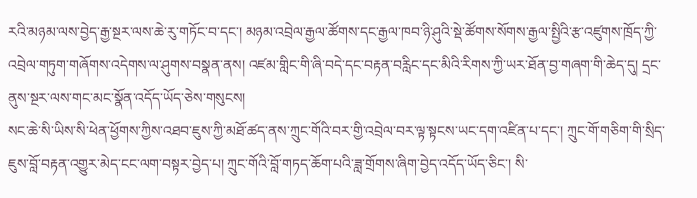རའི་མཉམ་ལས་བྱེད་རྒྱ་སྔར་ལས་ཆེ་རུ་གཏོང་བ་དང་། མཉམ་འབྲེལ་རྒྱལ་ཚོགས་དང་རྒྱལ་ཁབ་ཉི་ཤུའི་སྡེ་ཚོགས་སོགས་རྒྱལ་སྤྱིའི་རྩ་འཛུགས་ཁྲོད་ཀྱི་འབྲེལ་གཏུག་གཞོགས་འདེགས་ལ་ཤུགས་བསྣན་ནས། འཛམ་གླིང་གི་ཞི་བདེ་དང་བརྟན་བརླིང་དང་མིའི་རིགས་ཀྱི་ཡར་ཐོན་བྱ་གཞག་གི་ཆེད་དུ། དྲང་ནུས་སྔར་ལས་གང་མང་སྣོན་འདོད་ཡོད་ཅེས་གསུངས།
སང་ཆེ་སི་ཡིས་སི་ཕེན་ཕྱོགས་ཀྱིས་འཐབ་ཇུས་ཀྱི་མཐོ་ཚད་ནས་ཀྲུང་གོའི་བར་གྱི་འབྲེལ་བར་ལྟ་སྟངས་ཡང་དག་འཛིན་པ་དང་། ཀྲུང་གོ་གཅིག་གི་སྲིད་ཇུས་བློ་བརྟན་འགྱུར་མེད་ངང་ལག་བསྟར་བྱེད་པ། ཀྲུང་གོའི་བློ་གཏད་ཆོག་པའི་ཟླ་གྲོགས་ཞིག་བྱེད་འདོད་ཡོད་ཅིང་། སི་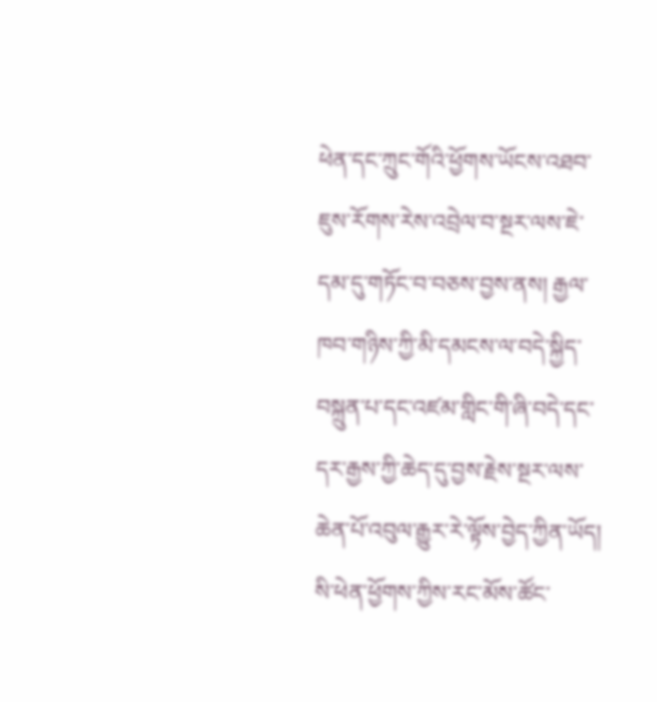ཕེན་དང་ཀྲུང་གོའི་ཕྱོགས་ཡོངས་འཐབ་ཇུས་རོགས་རེས་འབྲེལ་བ་སྔར་ལས་ཇེ་དམ་དུ་གཏོང་བ་བཅས་བྱས་ནས། རྒྱལ་ཁབ་གཉིས་ཀྱི་མི་དམངས་ལ་བདེ་སྐྱིད་བསྐྲུན་པ་དང་འཛམ་གླིང་གི་ཞི་བདེ་དང་དར་རྒྱས་ཀྱི་ཆེད་དུ་བྱས་རྗེས་སྔར་ལས་ཆེན་པོ་འབུལ་རྒྱུར་རེ་ལྟོས་བྱེད་ཀྱིན་ཡོད། སི་ཕེན་ཕྱོགས་ཀྱིས་རང་མོས་ཚོང་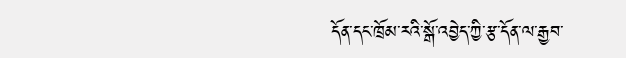དོན་དང་ཁྲོམ་རའི་སྒོ་འབྱེད་ཀྱི་རྩ་དོན་ལ་རྒྱབ་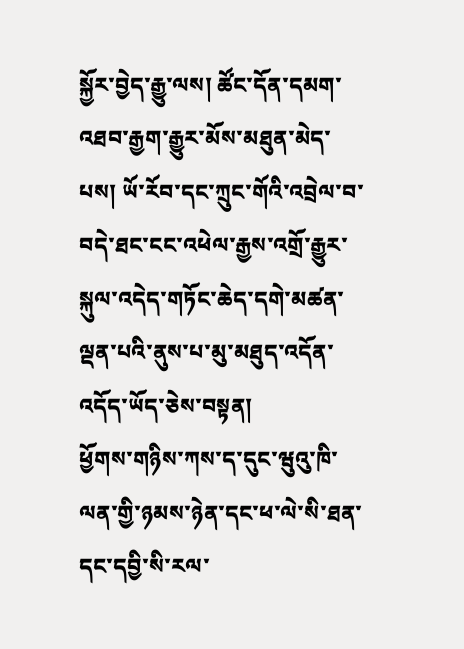སྐྱོར་བྱེད་རྒྱུ་ལས། ཚོང་དོན་དམག་འཐབ་རྒྱག་རྒྱུར་མོས་མཐུན་མེད་པས། ཡོ་རོབ་དང་ཀྲུང་གོའི་འབྲེལ་བ་བདེ་ཐང་ངང་འཕེལ་རྒྱས་འགྲོ་རྒྱུར་སྐུལ་འདེད་གཏོང་ཆེད་དགེ་མཚན་ལྡན་པའི་ནུས་པ་མུ་མཐུད་འདོན་འདོད་ཡོད་ཅེས་བསྟན།
ཕྱོགས་གཉིས་ཀས་ད་དུང་ཝུའུ་ཁི་ལན་གྱི་ཉམས་ཉེན་དང་ཕ་ལེ་སི་ཐན་དང་དབྱི་སི་རལ་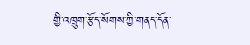གྱི་འཁྲུག་རྩོད་སོགས་ཀྱི་གནད་དོན་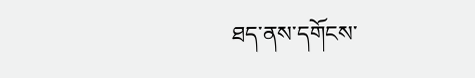ཐད་ནས་དགོངས་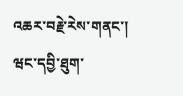འཆར་བརྗེ་རེས་གནང་།
ཝང་དབྱི་ཐུག་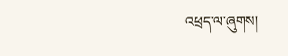འཕྲད་ལ་ཞུགས།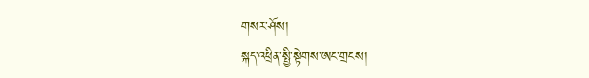གསར་ཤོས།
སྐད་འཕྲིན་སྤྱི་སྟེགས་ཨང་གྲངས།